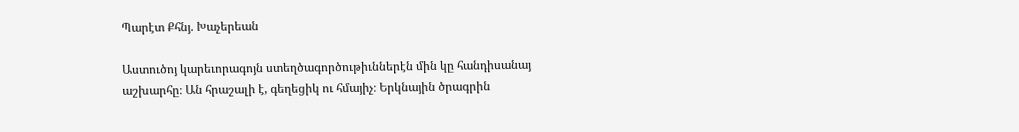Պարէտ Քհնյ. Խաչերեան

Աստուծոյ կարեւորագոյն ստեղծագործութիւններէն մին կը հանդիսանայ աշխարհը։ Ան հրաշալի է, գեղեցիկ ու հմայիչ։ Երկնային ծրագրին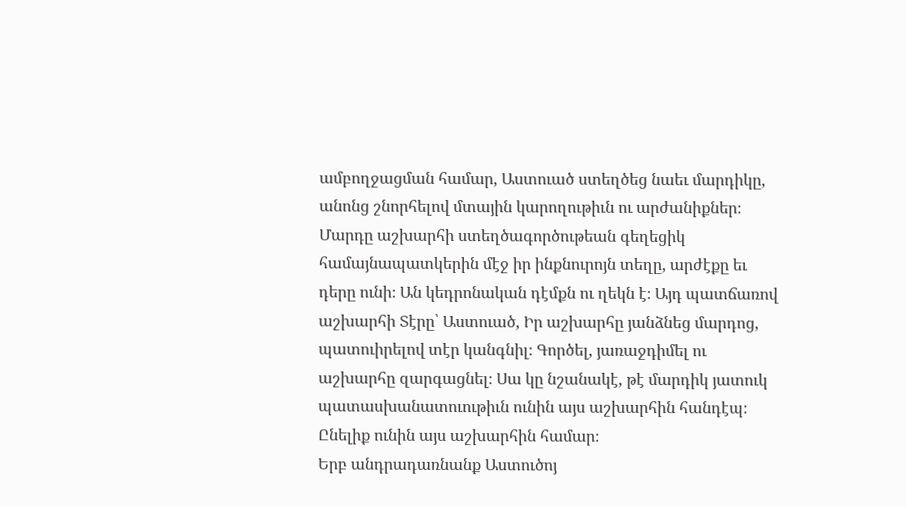ամբողջացման համար, Աստուած ստեղծեց նաեւ մարդիկը, անոնց շնորհելով մտային կարողութիւն ու արժանիքներ։
Մարդը աշխարհի ստեղծագործութեան գեղեցիկ համայնապատկերին մէջ իր ինքնուրոյն տեղը, արժէքը եւ դերը ունի։ Ան կեդրոնական դէմքն ու ղեկն է։ Այդ պատճառով աշխարհի Տէրը՝ Աստուած, Իր աշխարհը յանձնեց մարդոց, պատուիրելով տէր կանգնիլ։ Գործել, յառաջդիմել ու աշխարհը զարգացնել։ Սա կը նշանակէ, թէ մարդիկ յատուկ պատասխանատուութիւն ունին այս աշխարհին հանդէպ։ Ընելիք ունին այս աշխարհին համար։
Երբ անդրադառնանք Աստուծոյ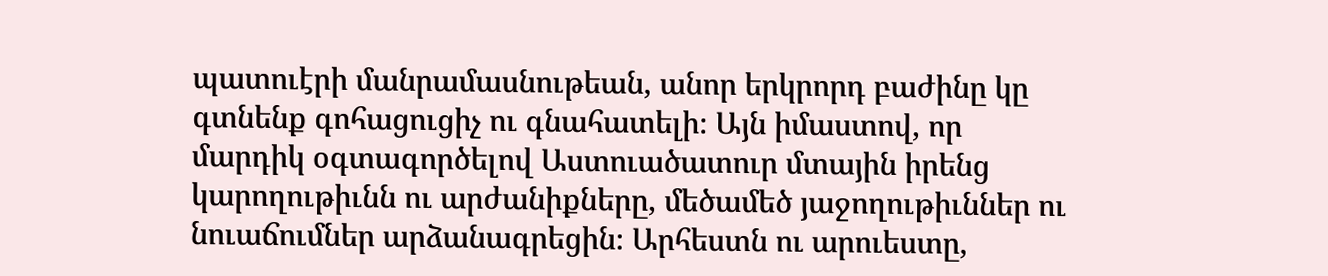պատուէրի մանրամասնութեան, անոր երկրորդ բաժինը կը գտնենք գոհացուցիչ ու գնահատելի։ Այն իմաստով, որ մարդիկ օգտագործելով Աստուածատուր մտային իրենց կարողութիւնն ու արժանիքները, մեծամեծ յաջողութիւններ ու նուաճումներ արձանագրեցին։ Արհեստն ու արուեստը,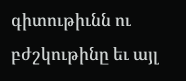գիտութիւնն ու բժշկութինը եւ այլ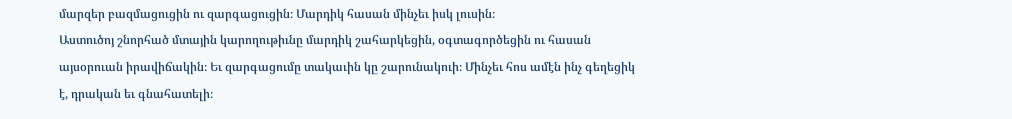մարզեր բազմացուցին ու զարգացուցին։ Մարդիկ հասան մինչեւ իսկ լուսին։
Աստուծոյ շնորհած մտային կարողութիւնը մարդիկ շահարկեցին, օգտագործեցին ու հասան այսօրուան իրավիճակին։ Եւ զարգացումը տակաւին կը շարունակուի։ Մինչեւ հոս ամէն ինչ գեղեցիկ է, դրական եւ գնահատելի։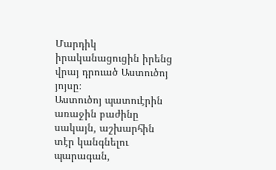Մարդիկ իրականացուցին իրենց վրայ դրուած Աստուծոյ յոյսը։
Աստուծոյ պատուէրին առաջին բաժինը սակայն, աշխարհին տէր կանգնելու պարագան,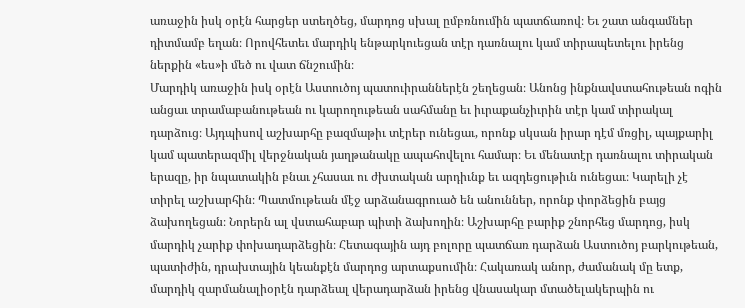առաջին իսկ օրէն հարցեր ստեղծեց, մարդոց սխալ ըմբռնումին պատճառով։ Եւ շատ անգամներ դիտմամբ եղան։ Որովհետեւ մարդիկ ենթարկուեցան տէր դառնալու կամ տիրապետելու իրենց ներքին «ես»ի մեծ ու վատ ճնշումին։
Մարդիկ առաջին իսկ օրէն Աստուծոյ պատուիրաններէն շեղեցան։ Անոնց ինքնավստահութեան ոգին անցաւ տրամաբանութեան ու կարողութեան սահմանը եւ իւրաքանչիւրին տէր կամ տիրակալ դարձուց։ Այդպիսով աշխարհը բազմաթիւ տէրեր ունեցաւ, որոնք սկսան իրար դէմ մռցիլ, պայքարիլ կամ պատերազմիլ վերջնական յաղթանակը ապահովելու համար։ Եւ մենատէր դառնալու տիրական երազը, իր նպատակին բնաւ չհասաւ ու ժխտական արդիւնք եւ ազդեցութիւն ունեցաւ։ Կարելի չէ տիրել աշխարհին։ Պատմութեան մէջ արձանագրուած են անուններ, որոնք փորձեցին բայց ձախողեցան։ Նորերն ալ վստահաբար պիտի ձախողին։ Աշխարհը բարիք շնորհեց մարդոց, իսկ մարդիկ չարիք փոխադարձեցին։ Հետագային այդ բոլորը պատճառ դարձան Աստուծոյ բարկութեան, պատիժին, դրախտային կեանքէն մարդոց արտաքսումին։ Հակառակ անոր, ժամանակ մը ետք, մարդիկ զարմանալիօրէն դարձեալ վերադարձան իրենց վնասակար մտածելակերպին ու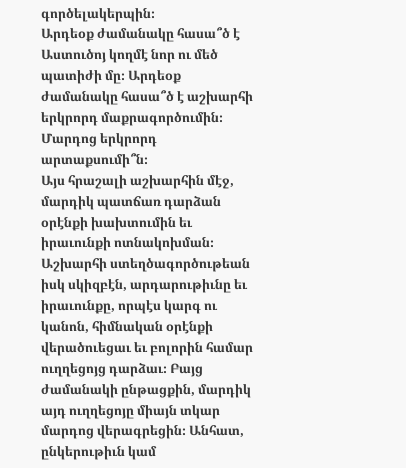գործելակերպին։
Արդեօք ժամանակը հասա՞ծ է Աստուծոյ կողմէ նոր ու մեծ պատիժի մը։ Արդեօք ժամանակը հասա՞ծ է աշխարհի երկրորդ մաքրագործումին։ Մարդոց երկրորդ արտաքսումի՞ն։
Այս հրաշալի աշխարհին մէջ, մարդիկ պատճառ դարձան օրէնքի խախտումին եւ իրաւունքի ոտնակոխման։
Աշխարհի ստեղծագործութեան իսկ սկիզբէն, արդարութիւնը եւ իրաւունքը, որպէս կարգ ու կանոն, հիմնական օրէնքի վերածուեցաւ եւ բոլորին համար ուղղեցոյց դարձաւ։ Բայց ժամանակի ընթացքին, մարդիկ այդ ուղղեցոյը միայն տկար մարդոց վերագրեցին։ Անհատ, ընկերութիւն կամ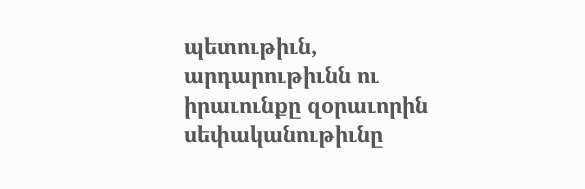պետութիւն, արդարութիւնն ու իրաւունքը զօրաւորին սեփականութիւնը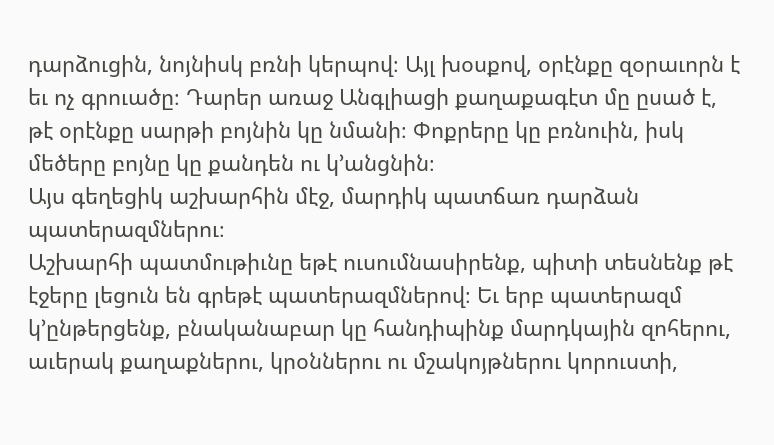դարձուցին, նոյնիսկ բռնի կերպով։ Այլ խօսքով, օրէնքը զօրաւորն է եւ ոչ գրուածը։ Դարեր առաջ Անգլիացի քաղաքագէտ մը ըսած է, թէ օրէնքը սարթի բոյնին կը նմանի։ Փոքրերը կը բռնուին, իսկ մեծերը բոյնը կը քանդեն ու կ’անցնին։
Այս գեղեցիկ աշխարհին մէջ, մարդիկ պատճառ դարձան պատերազմներու։
Աշխարհի պատմութիւնը եթէ ուսումնասիրենք, պիտի տեսնենք թէ էջերը լեցուն են գրեթէ պատերազմներով։ Եւ երբ պատերազմ կ’ընթերցենք, բնականաբար կը հանդիպինք մարդկային զոհերու, աւերակ քաղաքներու, կրօններու ու մշակոյթներու կորուստի,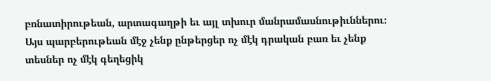բռնատիրութեան, արտագաղթի եւ այլ տխուր մանրամասնութիւններու։ Այս պարբերութեան մէջ չենք ընթերցեր ոչ մէկ դրական բառ եւ չենք տեսներ ոչ մէկ գեղեցիկ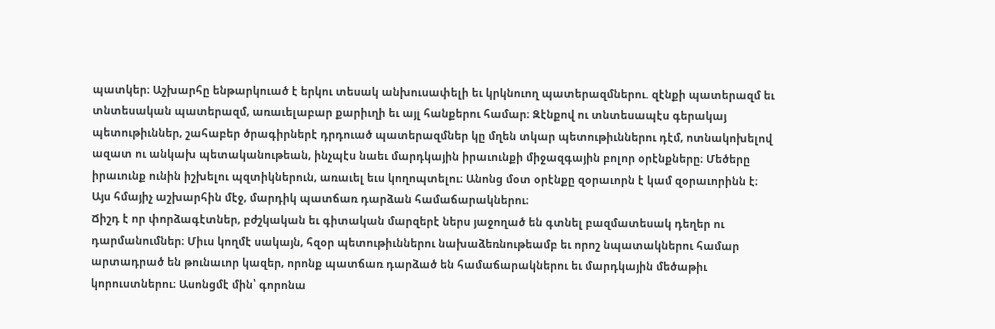պատկեր։ Աշխարհը ենթարկուած է երկու տեսակ անխուսափելի եւ կրկնուող պատերազմներու. զէնքի պատերազմ եւ տնտեսական պատերազմ, առաւելաբար քարիւղի եւ այլ հանքերու համար։ Զէնքով ու տնտեսապէս գերակայ պետութիւններ, շահաբեր ծրագիրներէ դրդուած պատերազմներ կը մղեն տկար պետութիւններու դէմ, ոտնակոխելով ազատ ու անկախ պետականութեան, ինչպէս նաեւ մարդկային իրաւունքի միջազգային բոլոր օրէնքները։ Մեծերը իրաւունք ունին իշխելու պզտիկներուն, առաւել եւս կողոպտելու։ Անոնց մօտ օրէնքը զօրաւորն է կամ զօրաւորինն է։
Այս հմայիչ աշխարհին մէջ, մարդիկ պատճառ դարձան համաճարակներու։
Ճիշդ է որ փորձագէտներ, բժշկական եւ գիտական մարզերէ ներս յաջողած են գտնել բազմատեսակ դեղեր ու դարմանումներ։ Միւս կողմէ սակայն, հզօր պետութիւններու նախաձեռնութեամբ եւ որոշ նպատակներու համար արտադրած են թունաւոր կազեր, որոնք պատճառ դարձած են համաճարակներու եւ մարդկային մեծաթիւ կորուստներու։ Ասոնցմէ մին՝ գորոնա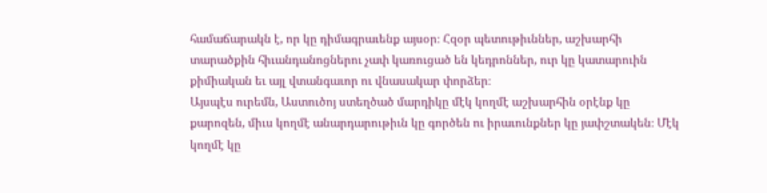համաճարակն է, որ կը դիմագրաւենք այսօր։ Հզօր պետութիւններ, աշխարհի տարածքին հիւանդանոցներու չափ կառուցած են կեդրոններ, ուր կը կատարուին քիմիական եւ այլ վտանգաւոր ու վնասակար փորձեր։
Այսպէս ուրեմն, Աստուծոյ ստեղծած մարդիկը մէկ կողմէ աշխարհին օրէնք կը քարոզեն, միւս կողմէ անարդարութիւն կը գործեն ու իրաւունքներ կը յափշտակեն։ Մէկ կողմէ կը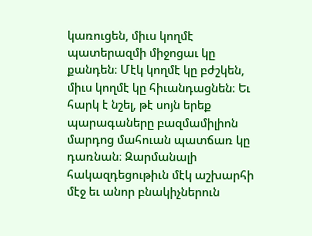կառուցեն, միւս կողմէ պատերազմի միջոցաւ կը քանդեն։ Մէկ կողմէ կը բժշկեն, միւս կողմէ կը հիւանդացնեն։ Եւ հարկ է նշել, թէ սոյն երեք պարագաները բազմամիլիոն մարդոց մահուան պատճառ կը դառնան։ Զարմանալի հակազդեցութիւն մէկ աշխարհի մէջ եւ անոր բնակիչներուն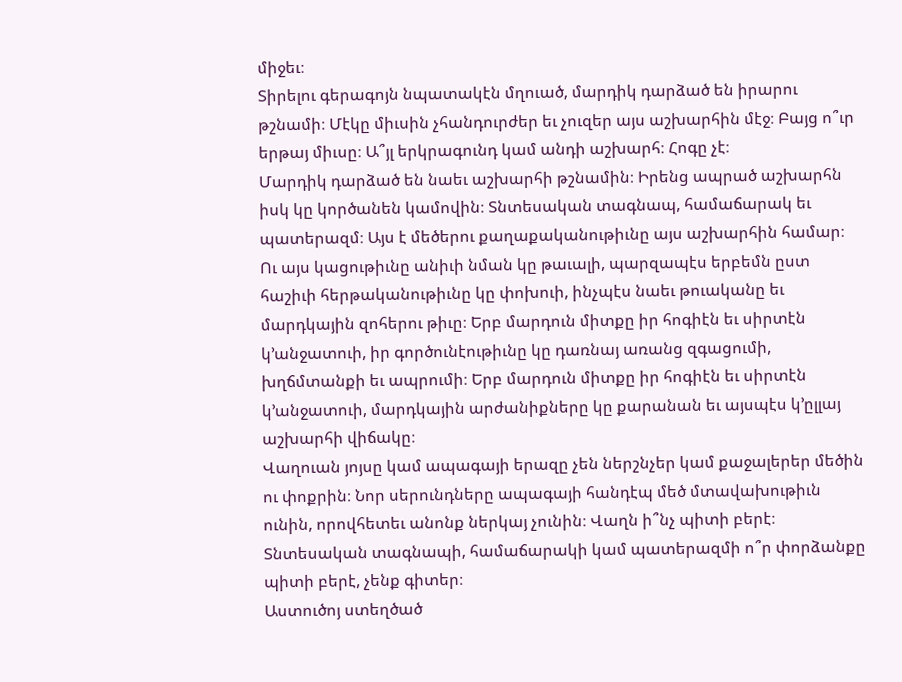միջեւ։
Տիրելու գերագոյն նպատակէն մղուած, մարդիկ դարձած են իրարու թշնամի։ Մէկը միւսին չհանդուրժեր եւ չուզեր այս աշխարհին մէջ։ Բայց ո՞ւր երթայ միւսը։ Ա՞յլ երկրագունդ կամ անդի աշխարհ։ Հոգը չէ։
Մարդիկ դարձած են նաեւ աշխարհի թշնամին։ Իրենց ապրած աշխարհն իսկ կը կործանեն կամովին։ Տնտեսական տագնապ, համաճարակ եւ պատերազմ։ Այս է մեծերու քաղաքականութիւնը այս աշխարհին համար։ Ու այս կացութիւնը անիւի նման կը թաւալի, պարզապէս երբեմն ըստ հաշիւի հերթականութիւնը կը փոխուի, ինչպէս նաեւ թուականը եւ մարդկային զոհերու թիւը։ Երբ մարդուն միտքը իր հոգիէն եւ սիրտէն կ’անջատուի, իր գործունէութիւնը կը դառնայ առանց զգացումի, խղճմտանքի եւ ապրումի։ Երբ մարդուն միտքը իր հոգիէն եւ սիրտէն կ’անջատուի, մարդկային արժանիքները կը քարանան եւ այսպէս կ’ըլլայ աշխարհի վիճակը։
Վաղուան յոյսը կամ ապագայի երազը չեն ներշնչեր կամ քաջալերեր մեծին ու փոքրին։ Նոր սերունդները ապագայի հանդէպ մեծ մտավախութիւն ունին, որովհետեւ անոնք ներկայ չունին։ Վաղն ի՞նչ պիտի բերէ։ Տնտեսական տագնապի, համաճարակի կամ պատերազմի ո՞ր փորձանքը պիտի բերէ, չենք գիտեր։
Աստուծոյ ստեղծած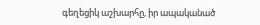գեղեցիկ աշխարհը, իր ապականած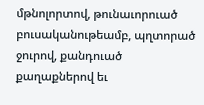մթնոլորտով, թունաւորուած բուսականութեամբ, պղտորած ջուրով, քանդուած քաղաքներով եւ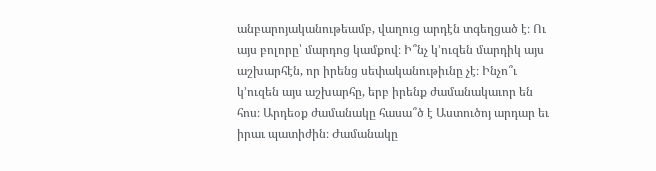անբարոյականութեամբ, վաղուց արդէն տգեղցած է։ Ու այս բոլորը՝ մարդոց կամքով։ Ի՞նչ կ’ուզեն մարդիկ այս աշխարհէն, որ իրենց սեփականութիւնը չէ։ Ինչո՞ւ կ’ուզեն այս աշխարհը, երբ իրենք ժամանակաւոր են հոս։ Արդեօք ժամանակը հասա՞ծ է Աստուծոյ արդար եւ իրաւ պատիժին։ Ժամանակը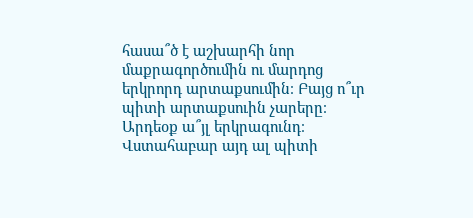հասա՞ծ է աշխարհի նոր մաքրագործումին ու մարդոց երկրորդ արտաքսումին։ Բայց ո՞ւր պիտի արտաքսուին չարերը։ Արդեօք ա՞յլ երկրագունդ։ Վստահաբար այդ ալ պիտի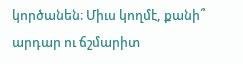կործանեն։ Միւս կողմէ, քանի՞ արդար ու ճշմարիտ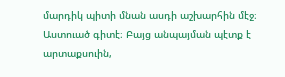մարդիկ պիտի մնան ասդի աշխարհին մէջ։ Աստուած գիտէ։ Բայց անպայման պէտք է արտաքսուին,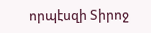որպէսզի Տիրոջ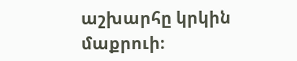աշխարհը կրկին մաքրուի։